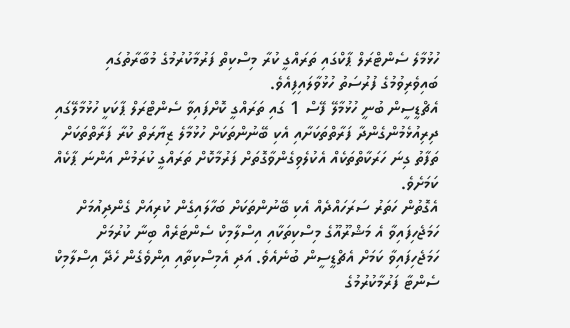ހުޅުމާލެ ސެންޓްރަލް ޕާކްގައި ތަރައްގީ ކުރާ މިސްކިތް ފަރުމާކުރުމުގެ މުބާރާތުގައި ބައިވެރިވުމުގެ ފުރުސަތު ހުޅުވާލައިފިއެވެ.
އެޗްޑީސީން ބުނީ ހުޅުމާލޭ ފޭސް 1 ގައި ތަރައްގީ ކޮށްފައިވާ ސެންޓްރަލް ޕާކަކީ ހުޅުމާލޭގައި ދިރިއުޅެމުންގެންދާ ފަރާތްތަކަށާއި އެކި ބޭނުންތަކަށް ހުޅުމާލެ ޒިޔާރަތް ކުރާ ފަރާތްތަކަށް ތަފާތު ގިނަ ހަރަކާތްތަކެއް އެކުލެވިގެންވާގޮތަށް ފަރުމާކޮށް ތަރައްގީ ކުރަމުން އަންނަ ޕާކެއް ކަމަށެވެ.
އެގޮތުން ހަތަރު ސަރަހައްދެއް އެކި ބޭނުންތަކަށް ބަހާލައިގެން ކުރިއަށް ގެންދިއުމަށް ހަމަޖެހިފައިވާ އެ މަޝްރޫއޫގެ މިސްކިތަކާއި އިސްލާމިކް ސެންޓަރެއް ބިނާ ކުރުމަށް ހަމަޖެހިފައިވާ ކަމަށް އެޗްޑީސީން ބުނެއެވެ. އަދި އެމިސްކިތާއި އިންވެގެން ހެދޭ އިސްލާމިކް ސެންޓާ ފަރުމާކުރުމުގެ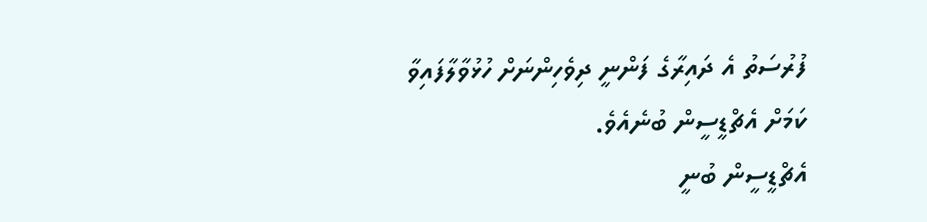ފުރުސަތު އެ ދައިރާގެ ފަންނީ ދިވެހިންނަށް ހުޅުވާލާފައިވާ ކަމަށް އެޗްޑީސީން ބުނެއެވެ.
އެޗްޑީސީން ބުނީ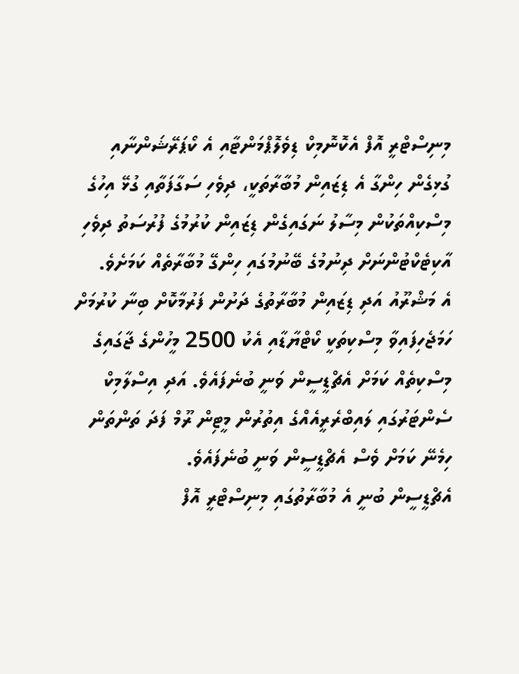މިނިސްޓްރީ އޮފް އެކޮނޮމިކް ޑިވެލޮޕްމަންޓާއި އެ ކޯޕަރޭޝަންނާއި ގުޅިގެން ހިންގާ އެ ޑިޒައިން މުބާރާތަކީ، ދިވެހި ސަގާފަތާއި ގުޅޭ އިހުގެ މިސްކިއްތަކުން މިސާލު ނަގައިގެން ޑިޒައިން ކުރުމުގެ ފުރުސަތު ދިވެހި އާކިޓެކްޓުންނަށް ދިނުމުގެ ބޭނުމުގައި ހިންގޭ މުބާރާތެއް ކަމަށެވެ.
އެ މަޝްރޫއު އަދި ޑިޒައިން މުބާރާތުގެ ދަށުން ފަރުމާކޮށް ބިނާ ކުރުމަށް ހަމަޖެހިފައިވާ މިސްކިތަކީ ކޯޓްޔާޑާއި އެކު 2500 މީހުންގެ ޖާގައިގެ މިސްކިތެއް ކަމަށް އެޗްޑީސީން ވަނީ ބުނެފައެވެ. އަދި އިސްލާމިކް ސެންޓަރުގައި ލައިބްރެރީއެއްގެ އިތުރުން މީޓިން ރޫމް ފަދަ ތަންތަން ހިމެނޭ ކަމަށް ވެސް އެޗްޑީސީން ވަނީ ބުނެފައެވެ.
އެޗްޑީސީން ބުނީ އެ މުބާރާތުގައި މިނިސްޓްރީ އޮފް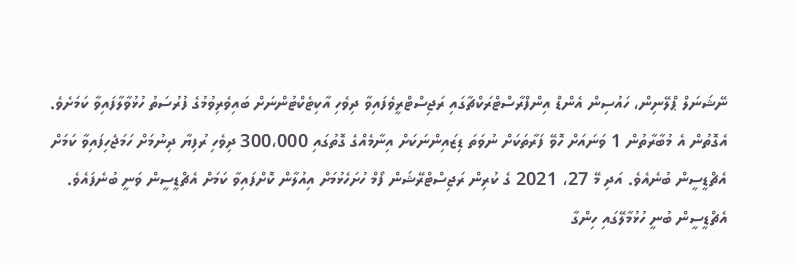ނޭޝަނަލް ޕްލޭނިން، ހައުސިން އެންޑް އިންފްރާސްޓްރަކްޗާގައި ރަޖިސްޓްރީވެފައިވާ ދިވެހި އާކިޓެކްޓުންނަށް ބައިވެރިވުމުގެ ފުރުސަތު ހުޅުވާލާފައިވާ ކަމަށެވެ.
އެގޮތުން އެ މުބާރާތުން 1 ވަނައަށް ހޮވޭ ފަރާތަކަށް ނުވަތަ ޑިޒައިންނަކަށް އިނާމެއްގެ ގޮތުގައި 300،000 ދިވެހި ރުފިޔާ ދިނުމަށް ހަމަޖެހިފައިވާ ކަމަށް އެޗްޑީސީން ބުނެއެވެ. އަދި މޭ 27، 2021 ގެ ކުރިން ރަޖިސްޓްރޭޝަން ފޯމް ހުށަހެޅުމަށް އިއުލާން ކޮށްފައިވާ ކަމަށް އެޗްޑީސީން ވަނީ ބުނެފައެވެ.
އެޗްޑީސީން ބުނީ ހުޅުމާލޭގައި ހިންގާ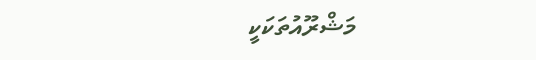މަޝްރޫއުތަކަކީ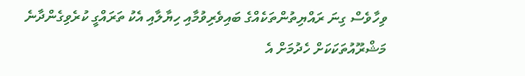ވިހާވެސް ގިނަ ރައްޔިތުންތަކެއްގެ ބައިވެރިވުމާއި ހިޔާލާއި އެކު ތަރައްގީ ކުރެވިގެންދާނެ މަޝްރޫއުތަކަކަށް ހެދުމަށް އެ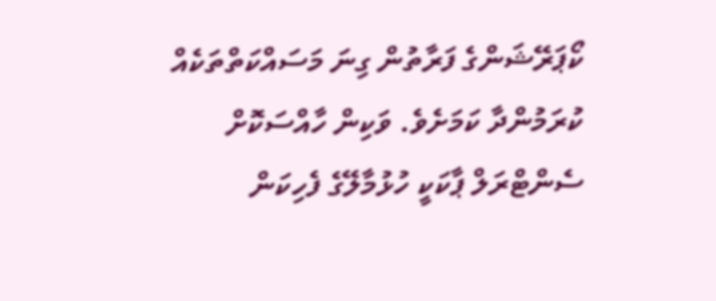ކޯޕަރޭޝަންގެ ފަރާތުން ގިނަ މަސައްކަތްތަކެއް ކުރަމުންދާ ކަމަށެވެ. ވަކިން ހާއްސަކޮށް ސެންޓްރަލް ޕާކަކީ ހުޅުމާލޭގެ ފެހިކަން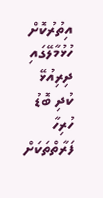އިތުރުކޮށް ހުޅުމާލޭގައި ދިރިއުޅޭ ކުދި ބޮޑު ހުރިހާ ފަރާތްތަކަށް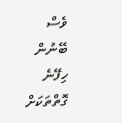ވެސް ބޭނުން ހިފޭނެ ގޮތްތަކަށް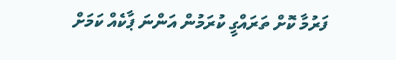ފަރުމާ ކޮށް ތަރައްގީ ކުރަމުން އަންނަ ޕާކެއް ކަމަށް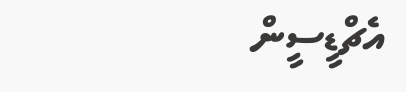އެޗްޑީސީން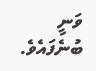ވަނީ ބުނެފައެވެ.